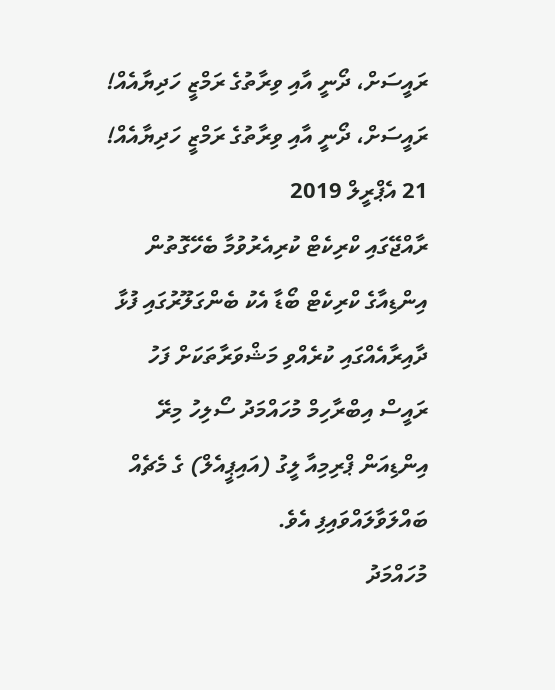ރައީސަށް، ދޯނީ އާއި ވިރާތުގެ ރަމްޒީ ހަދިޔާއެއް!
ރައީސަށް، ދޯނީ އާއި ވިރާތުގެ ރަމްޒީ ހަދިޔާއެއް!
21 އެޕްރީލް 2019
ރާއްޖޭގައި ކްރިކެޓް ކުރިއެރުވުމާ ބެހޭގޮތުން އިންޑިއާގެ ކްރިކެޓް ބޯޑާ އެކު ބެންގަލޫރުގައި ފުޅާ ދާއިރާއެއްގައި ކުރެއްވި މަޝްވަރާތަކަށް ފަހު ރައީސް އިބްރާހިމް މުހައްމަދު ސޯލިހު މިރޭ އިންޑިއަން ޕްރިމިއާ ލީގު (އައިޕީއެލް) ގެ މެޗެއް ބައްލަވާލައްވައިފި އެވެ.
މުހައްމަދު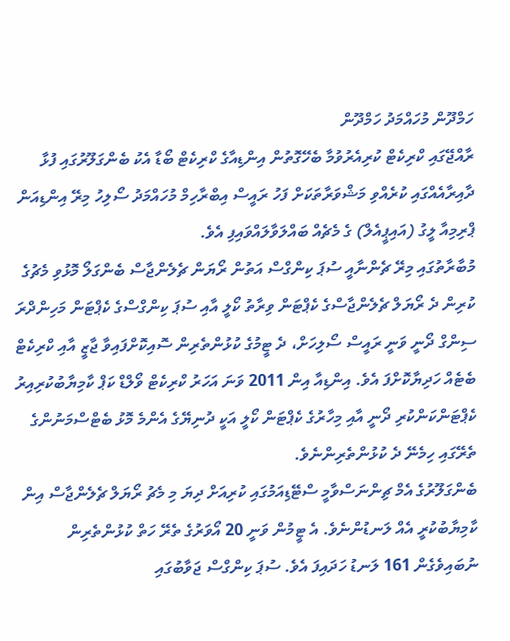ހަމްދޫން މުހައްމަދު ހަމްދޫން
ރާއްޖޭގައި ކްރިކެޓް ކުރިއެރުވުމާ ބެހޭގޮތުން އިންޑިއާގެ ކްރިކެޓް ބޯޑާ އެކު ބެންގަލޫރުގައި ފުޅާ ދާއިރާއެއްގައި ކުރެއްވި މަޝްވަރާތަކަށް ފަހު ރައީސް އިބްރާހިމް މުހައްމަދު ސޯލިހު މިރޭ އިންޑިއަން ޕްރިމިއާ ލީގު (އައިޕީއެލް) ގެ މެޗެއް ބައްލަވާލައްވައިފި އެވެ.
މުބާރާތުގައި މިރޭ ޗެންނާއީ ސުޕަ ކިންގްސް އަތުން ރޯޔަން ޗެލެންޖާސް ބެންގަލޯ މޮޅުވި މެޗުގެ ކުރިން ދެ ރޯޔަލް ޗެލެންޖާސްގެ ކެޕްޓަން ވިރާތު ކޯލީ އާއި ސުޕަ ކިންގްސްގެ ކެޕްޓަން މަހިންދްރަ ސިންގް ދޯނީ ވަނީ ރައީސް ސޯލިހަށް، ދެ ޓީމުގެ ކުޅުންތެރިން ސޮއިކޮށްފައިވާ ޖާޒީ އާއި ކްރިކެޓް ބެޓެއް ހަދިޔާކޮށްފަ އެވެ. އިންޑިއާ އިން 2011 ވަނަ އަހަރު ކްރިކެޓް ވޯލްޑް ކަޕް ކާމިޔާބުކުރިއިރު ކެޕްޓަންކަންކުރި ދޯނީ އާއި މިހާރުގެ ކެޕްޓަން ކޯލީ އަކީ ދުނިޔޭގެ އެންމެ މޮޅު ބެޓްސްމަނުންގެ ތެރޭގައި ހިމެނޭ ދެ ކުޅުންތެރިންނެވެ.
ބެންގަލޫރުގެ އެމް ޗިންނަސްވާމީ ސްޓޭޑިއަމުގައި ކުރިއަށް ދިޔަ މި މެޗު ރޯޔަލް ޗެލެންޖާސް އިން ކާމިޔާބުކުރީ އެއް ލަނޑުންނެވެ. އެ ޓީމުން ވަނީ 20 އޯވަރުގެ ތެރޭ ހަތް ކުޅުންތެރިން ނުބައިވެގެން 161 ލަނޑު ހަދައިފަ އެވެ. ސުޕަ ކިންގްސް ޖަވާބުގައި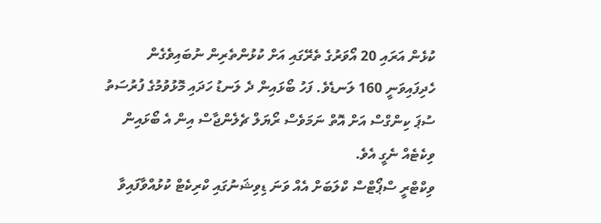ކުޅެން އަރައި 20 އޯވަރުގެ ތެރޭގައި އަށް ކުޅުންތެރިން ނުބައިވެގެން ހެދިފައިވަނީ 160 ލަނޑެވެ. ފަހު ބޯޅައިން ދެ ލަނޑު ހަދައި މޮޅުވުމުގެ ފުރުސަތު ސުޕަ ކިންގްސް އަށް އޮތް ނަމަވެސް ރޯޔަލް ޗެލެންޖާސް އިން އެ ބޯޅައިން ވިކެޓެއް ނެގީ އެވެ.
ވިކްޓްރީ ސްޕޯޓްސް ކްލަބަށް އެއް ވަނަ ޑިވިޝަނުގައި ކްރިކެޓް ކުޅުއްވާފައިވާ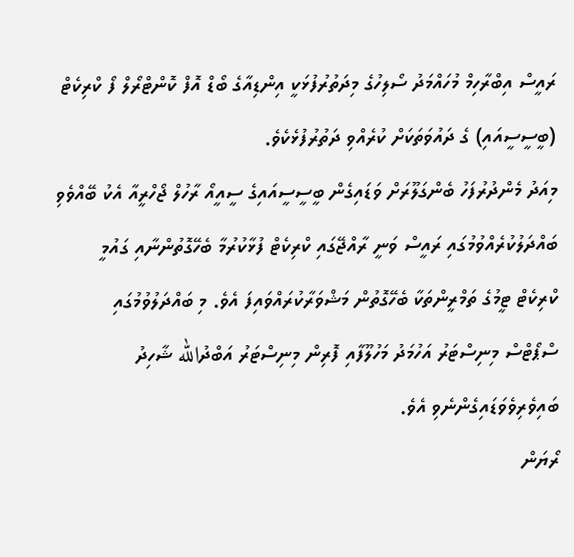ރައީސް އިބްރާހިމް މުހައްމަދު ސޯލިހުގެ މިދަތުރުފުޅަކީ އިންޑިއާގެ ބޯޑް އޮފް ކޮންޓްރޯލް ފޯ ކްރިކެޓް (ބީސީސީއައި) ގެ ދައުވަތަކަށް ކުރެއްވި ދަތުރުފުޅެކެވެ.
މިއަދު މެންދުރުފަހު ބެންގަލޫރަށް ވަޑައިގެން ބީސީސީއައިގެ ސީއީއޯ ރާހުލް ޖޯހްރީއާ އެކު ބޭއްވެވި ބައްދަލުކުރެއްވުމުގައި ރައީސް ވަނީ ރާއްޖޭގައި ކްރިކެޓް ފުޅާކުރުމާ ބެހޭގޮތުންނާއި ގައުމީ ކްރިކެޓް ޓީމުގެ ތަމްރީންތަކާ ބެހޭގޮތުން މަޝްވަރާކުރައްވައިފަ އެވެ. މި ބައްދަލުވުމުގައި ސްޕޯޓްސް މިނިސްޓަރު އަހުމަދު މަހުލޫފާއި ފޮރިން މިނިސްޓަރު އަބްދުالله ޝާހިދު ބައިވެރިވެވަޑައިގެންނެވި އެވެ.
ރޯޔަން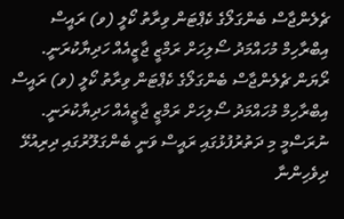ޗެލެންޖާސް ބެންގަލޯގެ ކެޕްޓަން ވިރާތު ކޯލީ (ވ) ރައީސް އިބްރާހިމް މުހައްމަދު ސޯލިހަށް ރަމްޒީ ޖާޒީއެއް ހަދިޔާކުރަނީ.
ރޯޔަން ޗެލެންޖާސް ބެންގަލޯގެ ކެޕްޓަން ވިރާތު ކޯލީ (ވ) ރައީސް އިބްރާހިމް މުހައްމަދު ސޯލިހަށް ރަމްޒީ ޖާޒީއެއް ހަދިޔާކުރަނީ.
ނުރަސްމީ މި ދަތުރުފުޅުގައި ރައީސް ވަނީ ބެންގަލޫރުގައި ދިރިއުޅޭ ދިވެހިންނާ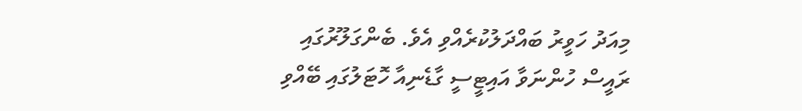މިއަދު ހަވީރު ބައްދަލުކުރެއްވި އެވެ. ބެންގަލޫރުގައި ރައީސް ހުންނަވާ އައިޓީސީ ގާޑެނިއާ ހޮޓަލުގައި ބޭއްވި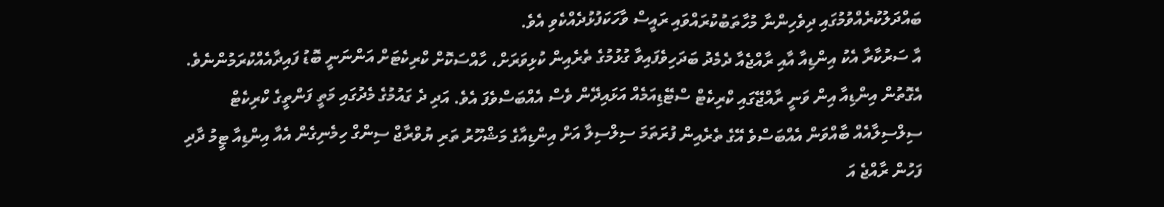ބައްދަލުކުރެއްވުމުގައި ދިވެހިންނާ މުހާތަބުކުރައްވައި ރައީސް ވާހަކަފުޅުދެއްކެވި އެވެ.
އާ ސަރުކާރާ އެކު އިންޑިއާ އާއި ރާއްޖެއާ ދެމެދު ބަދަހިވެފައިވާ ގުޅުމުގެ ތެރެއިން ކުޅިވަރަށް، ހާއްސަކޮށް ކްރިކެޓަށް އަންނަނީ ބޮޑު ފައިދާއެއްކުރަމުންނެވެ. އެގޮތުން އިންޑިއާ އިން ވަނީ ރާއްޖޭގައި ކްރިކެޓް ސްޓޭޑިއަމެއް އަޅައިދޭން ވެސް އެއްބަސްވެފަ އެވެ. އަދި ދެ ގައުމުގެ މެދުގައި މަތީ ފަންތީގެ ކްރިކެޓް ސިލްސިލާއެއް ބާއްވަން އެއްބަސްވެ އޭގެ ތެރެއިން ފުރަތަމަ ސިލްސިލާ އަށް އިންޑިއާގެ މަޝްހޫރު ތަރި ޔުވްރާޖް ސިންގް ހިމެނިގެން އެއާ އިންޑިއާ ޓީމު ދާދި ފަހުން ރާއްޖެ އަ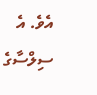އެވެ. އެ ސިލްސާގެ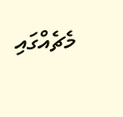މެޗެއްގައި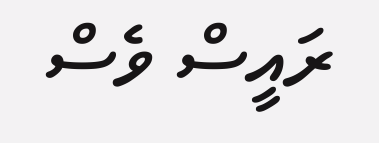ރައީސް ވެސް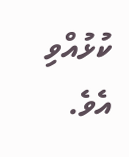ކުޅުއްވި އެވެ.